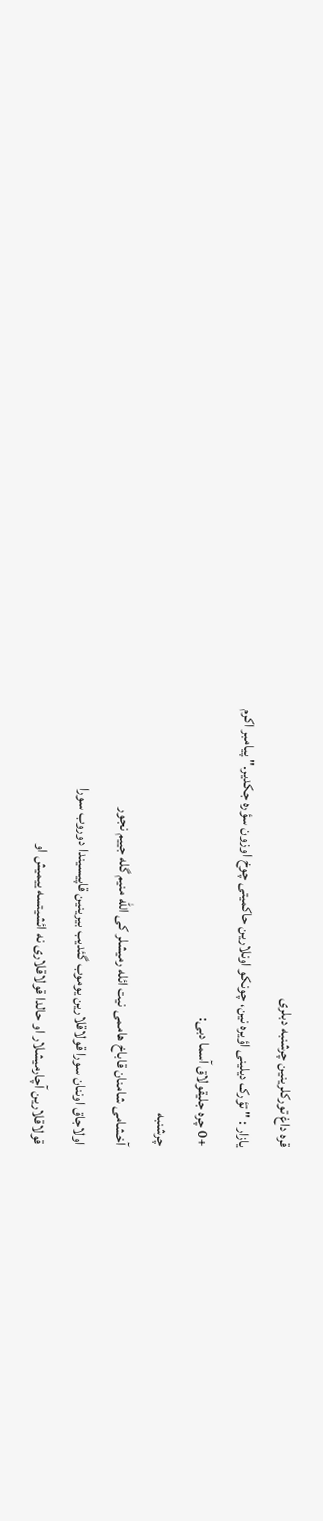قره داغ تورکلرینین چرشنبه دبلری
یازار : " تؤرک دیلینی اؤیره نین، چونکو اونلارین حاکمیتی چوخ اوزون سؤره جکدیر." پیامبر اکرم
+0 چره جلیقولاق آسما دبی:
چرشنبه
آخشامی شامنان قاباخ هاممی نیت ائله رمیشلر کی الله منیم گله جییم نجور
اولاجاق اوننان سورا قولاقلارین یوموب گئدیب بیرینین قاپیسیندا دوروب سورا
قولاقلارین آچارمیشلار او حالدا قولاقلاری نه ائشیتسه ییمیش او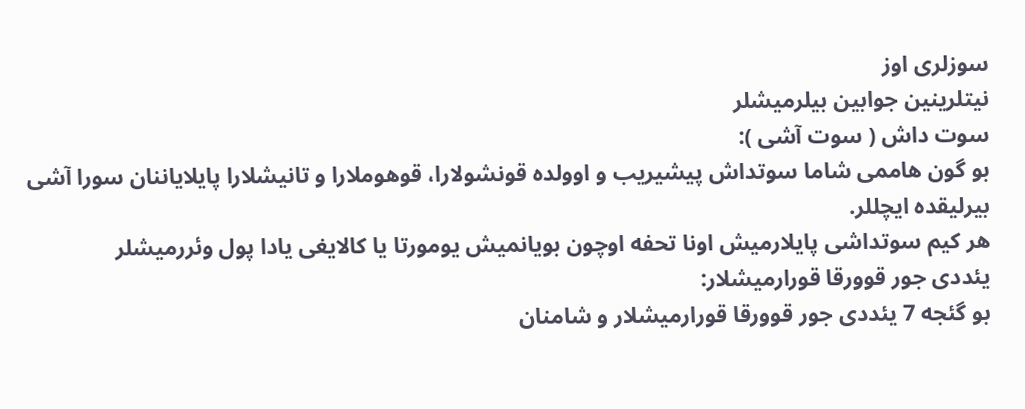سوزلری اوز
نیتلرینین جوابین بیلرمیشلر
سوت داش ( سوت آشی ):
بو گون هاممی شاما سوتداش پیشیریب و اوولده قونشولارا، قوهوملارا و تانیشلارا پایلایاننان سورا آشی بیرلیقده ایچللر.
هر کیم سوتداشی پایلارمیش اونا تحفه اوچون بویانمیش یومورتا یا کالایغی یادا پول وئررمیشلر
یئددی جور قوورقا قورارمیشلار:
بو گئجه 7 یئددی جور قوورقا قورارمیشلار و شامنان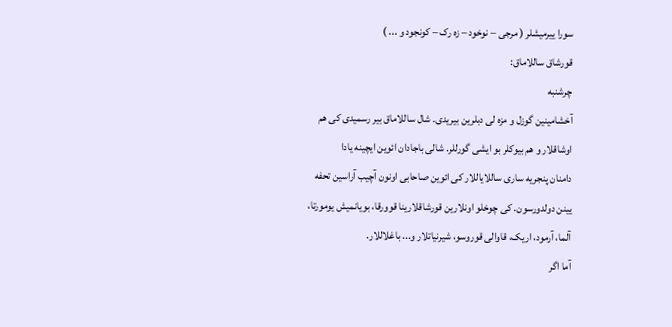سورا ییرمیشلر ( مرجی – نوخود – زه رک – کونجود و ... )
قورشاق ساللاماق:
چرشنبه
آخشامینین گوزل و مزه لی دبلرین بیریدی. شال ساللاماق بیر رسمیدی کی هم
اوشاقلار و هم بیوکلر بو ایشی گورللر. شالی باجادان ائوین ایچینه یادا
دامنان پنجریه ساری ساللایاللار کی ائوین صاحابی اونون آچیب آراسین تحفه
یینن دولدورسون. کی چوخلو اونلارین قورشاقلارینا قوورقا، بویانمیش یومورتا،
آلما، آرمود، اریک، قاوالی قوروسو، شیرنیاتلار و... باغلاللار.
آما اگر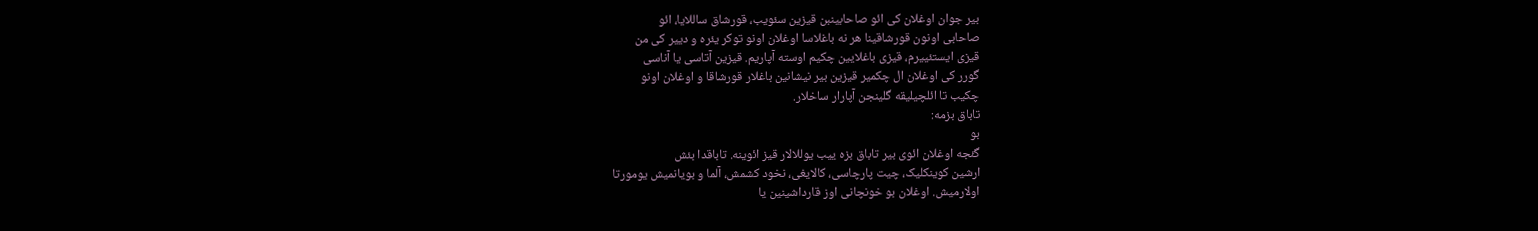بیر جوان اوغلان کی ائو صاحابینبن قیزین سئویب، قورشاق ساللایا، ائو
صاحابی اونون قورشاقینا هر نه باغلاسا اوغلان اونو توکر یئره و دییر کی من
قیزی ایستئییرم، قیزی باغلایین چکیم اوسته آپاریم. قیزین آتاسی یا آناسی
گورر کی اوغلان ال چکمیر قیزین بیر نیشانین باغلار قورشاقا و اوغلان اونو
چکیب تا ائلچیلیقه گلینجن آپارار ساخلار.
تاباق بزمه:
بو
گئجه اوغلان ائوی بیر تاباق بزه ییب یوللالار قیز ائوینه. تاباقدا بئش
ارشین کوینکلیک، چیت پارچاسی، کالایغی، نخود کشمش، آلما و بویانمیش یومورتا
اولارمیش. اوغلان بو خونچانی اوز قارداشینین یا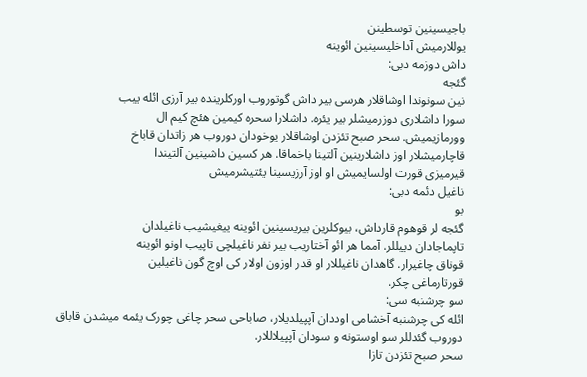باجیسینین توسطینن
یوللارمیش آداخلیسینین ائوینه
داش دوزمه دبی:
گئجه
نین سونوندا اوشاقلار هرسی بیر داش گوتوروب اورکلرینده بیر آرزی ائله ییب
سورا داشلاری دوزرمیشلر بیر یئره. داشلارا سحره کیمین هئچ کیم ال
وورمازیمیش. سحر صبح تئزدن اوشاقلار یوخودان دوروب هر زاتدان قاباخ
قاچارمیشلار اوز داشلارینین آلتینا باخماقا. هر کسین داشینین آلتیندا
قیرمیزی قورت اولسایمیش او اوز آرزیسینا یئتیشرمیش
ناغیل دئمه دبی:
بو
گئجه لر قوهوم قارداش، بیوکلرین بیریسینین ائوینه ییغیشیب ناغیلدان
تاپماجادان دییللر. آمما هر ائو آختاریب بیر نفر ناغیلچی تاپیب اونو ائوینه
قوناق چاغیرار. گاهدان ناغیللار او قدر اوزون اولار کی اوچ گون ناغیلین
قورتارماغی چکر.
سو چرشنبه سی:
ائله کی چرشنبه آخشامی اوددان آپپیلدیلار، صاباحی سحر چاغی چورک یئمه میشدن قاباق دوروب گئدللر سو اوستونه و سودان آپپیلاللار.
سحر صبح تئزدن تازا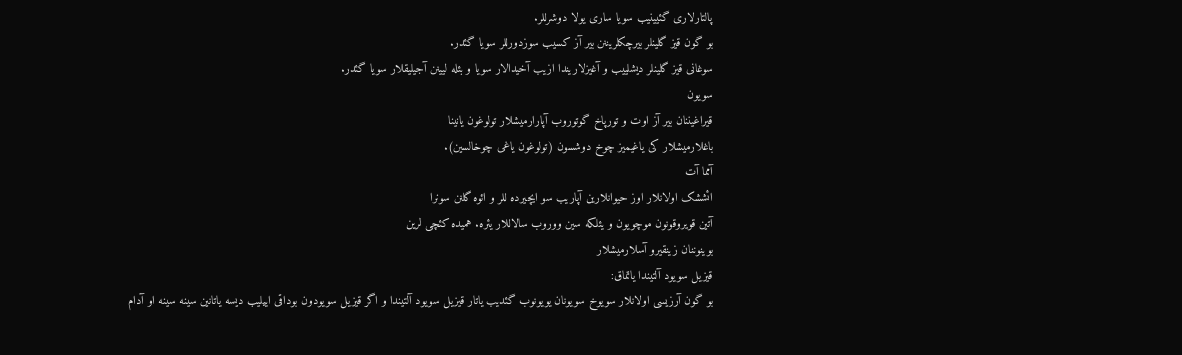پالتارلاری گئیینیب سویا ساری یولا دوشرللر.
بو گون قیز گلینلر بیرچکلریننن بیر آز کسیب سوزدورللر سویا گئدر.
سوغانی قیز گلینلر دیشلییب و آغیزلاریندا ازیب آخیدالار سویا و بئله لیینن آجیلیقلار سویا گئدر.
سویون
قیراغیننان بیر آز اوت و تورپاخ گوتوروب آپارارمیشلار تولوغون یانینا
باغلارمیشلار کی یاغیمیز چوخ دوشسون (تولوغون یاغی چوخالسین).
آمما آت
ائششک اولانلار اوز حیوانلارین آپاریب سو ایچیرده للر و ائوه گلنن سونرا
آتین قویروقونون موچویون و یئلکه سین ووروب سالاللار یئره. همیده کئچی لرین
بوینوننان زینقیرو آسلارمیشلار
قیزیل سویود آلتیندا یاتماق:
بو گون آرزیسی اولانلار سویوخ سویونان یویونوب گئدیب یاتار قیزیل سویود آلتیندا و اگر قیزیل سویودون بوداقی اییلیب دیسه یاتانین سینه سینه او آدام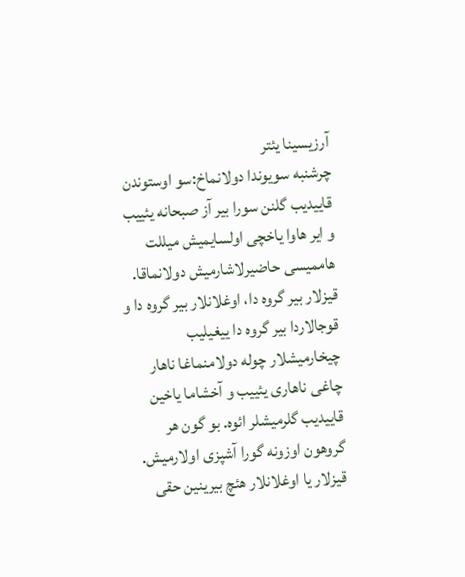آرزیسینا یئتر
چرشنبه سویوندا دولانماخ:سو اوستوندن قاییدیب گلنن سورا بیر آز صبحانه یئییب و ایر هاوا یاخچی اولسایمیش میللت هاممیسی حاضیرلاشارمیش دولانماقا.
قیزلار بیر گروه دا، اوغلانلار بیر گروه دا و قوجالاردا بیر گروه دا ییغیلیب چیخارمیشلار چوله دولامنماغا ناهار چاغی ناهاری یئییب و آخشاما یاخین قاییدیب گلرمیشلر ائوه. بو گون هر گروهون اوزونه گورا آشپزی اولارمیش.
قیزلار یا اوغلانلار هئچ بیرینین حقی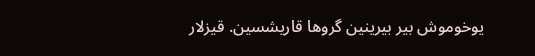یوخوموش بیر بیرینین گروها قاریشسین. قیزلار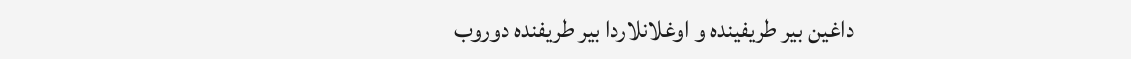داغین بیر طریفینده و اوغلانلاردا بیر طریفنده دوروب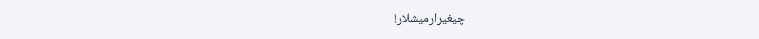چیغیرارمیشلار!